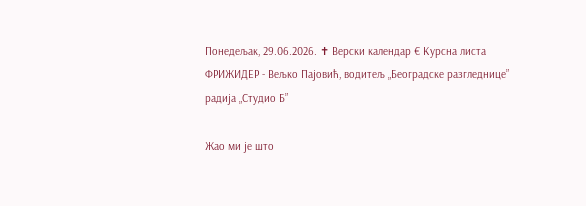Понедељак, 29.06.2026. ✝ Верски календар € Курсна листа
ФРИЖИДЕР - Вељко Пајовић, водитељ „Београдске разгледнице” радија „Студио Б”

Жао ми је што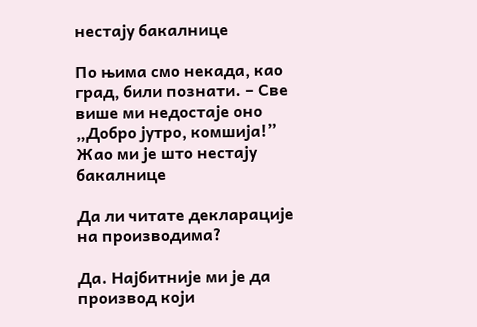нестају бакалнице

По њима смо некада, као град, били познати. – Све више ми недостаје оно „Добро јутро, комшија!”
Жао ми је што нестају бакалнице

Да ли читате декларације на производима?

Да. Најбитније ми је да производ који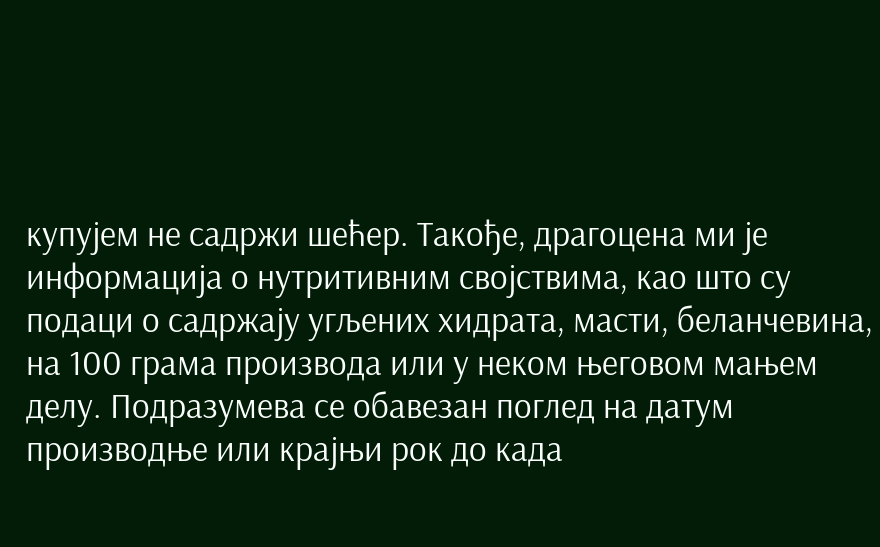купујем не садржи шећер. Такође, драгоцена ми је информација о нутритивним својствима, као што су подаци о садржају угљених хидрата, масти, беланчевина, на 100 грама производа или у неком његовом мањем делу. Подразумева се обавезан поглед на датум производње или крајњи рок до када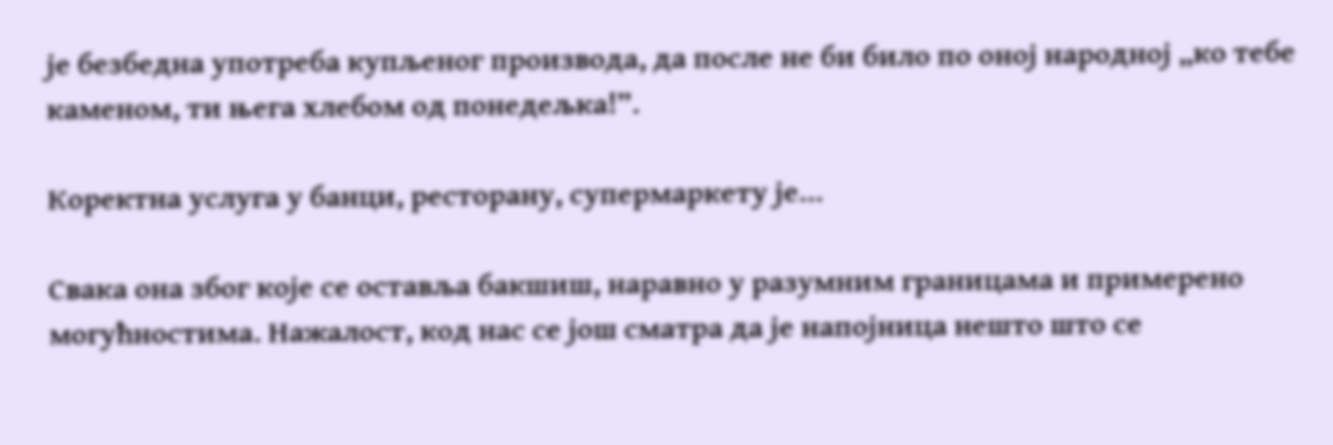је безбедна употреба купљеног производа, да после не би било по оној народној „ко тебе каменом, ти њега хлебом од понедељка!”.

Коректна услуга у банци, ресторану, супермаркету је…

Свака она због које се оставља бакшиш, наравно у разумним границама и примерено могућностима. Нажалост, код нас се још сматра да је напојница нешто што се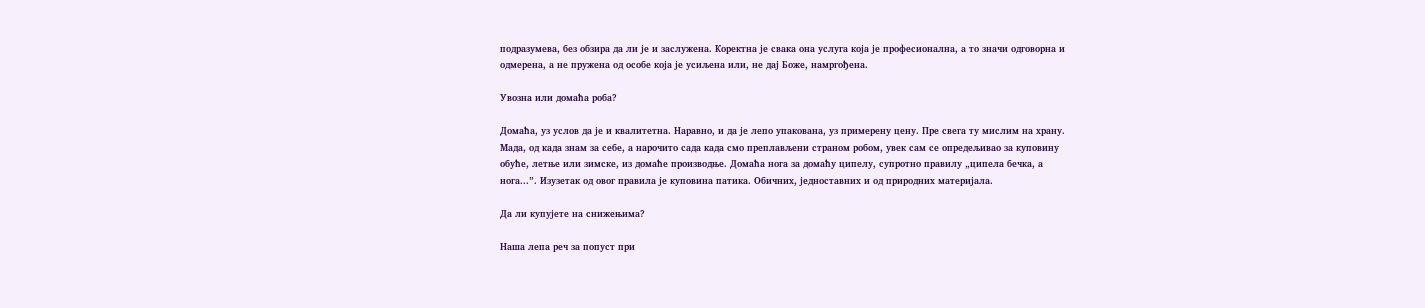подразумева, без обзира да ли је и заслужена. Коректна је свака она услуга која је професионална, а то значи одговорна и одмерена, а не пружена од особе која је усиљена или, не дај Боже, намргођена.

Увозна или домаћа роба?

Домаћа, уз услов да је и квалитетна. Наравно, и да је лепо упакована, уз примерену цену. Пре свега ту мислим на храну. Мада, од када знам за себе, а нарочито сада када смо преплављени страном робом, увек сам се опредељивао за куповину обуће, летње или зимске, из домаће производње. Домаћа нога за домаћу ципелу, супротно правилу „ципела бечка, а нога...”. Изузетак од овог правила је куповина патика. Обичних, једноставних и од природних материјала.

Да ли купујете на снижењима?

Наша лепа реч за попуст при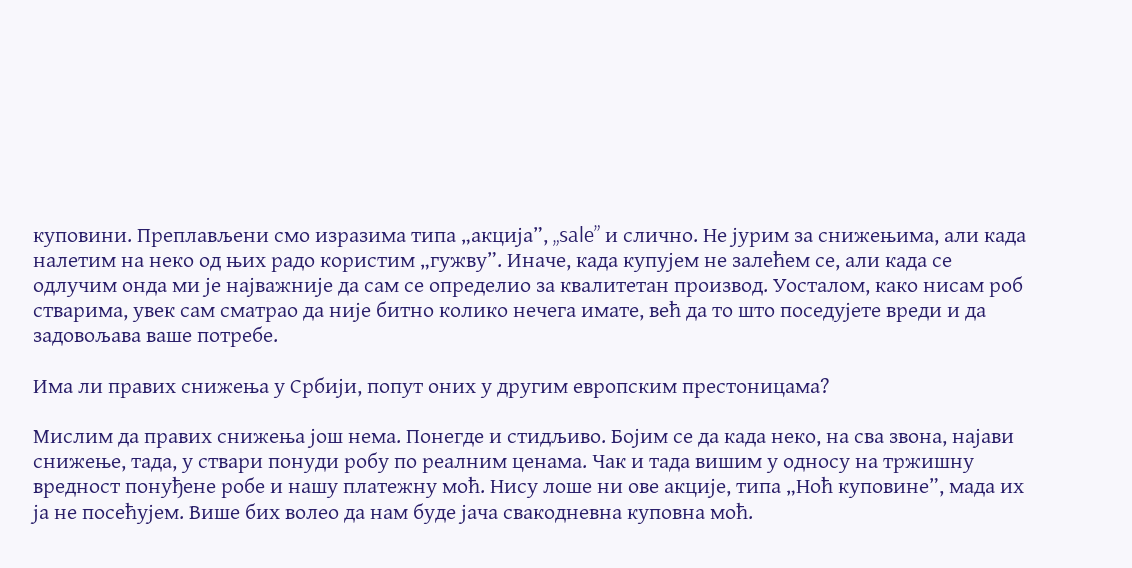куповини. Преплављени смо изразима типа „акција”, „sale” и слично. Не јурим за снижењима, али када налетим на неко од њих радо користим „гужву”. Иначе, када купујем не залећем се, али када се одлучим онда ми је најважније да сам се определио за квалитетан производ. Уосталом, како нисам роб стварима, увек сам сматрао да није битно колико нечега имате, већ да то што поседујете вреди и да задовољава ваше потребе.

Има ли правих снижења у Србији, попут оних у другим европским престоницама?

Мислим да правих снижења још нема. Понегде и стидљиво. Бојим се да када неко, на сва звона, најави снижење, тада, у ствари понуди робу по реалним ценама. Чак и тада вишим у односу на тржишну вредност понуђене робе и нашу платежну моћ. Нису лоше ни ове акције, типа „Ноћ куповине”, мада их ја не посећујем. Више бих волео да нам буде јача свакодневна куповна моћ.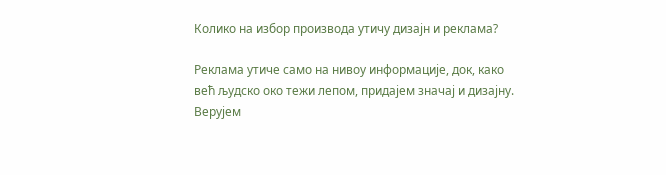Колико на избор производа утичу дизајн и реклама?

Реклама утиче само на нивоу информације, док, како већ људско око тежи лепом, придајем значај и дизајну. Верујем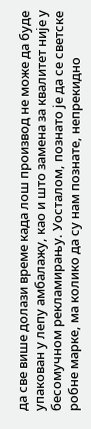да све више долази време када лош производ не може да буде упакован у лепу амбалажу, као и што замена за квалитет није у бесомучном рекламирању. Уосталом, познато је да се светске робне марке, ма колико да су нам познате, непрекидно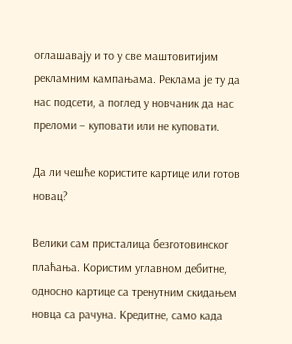оглашавају и то у све маштовитијим рекламним кампањама. Реклама је ту да нас подсети, а поглед у новчаник да нас преломи – куповати или не куповати.

Да ли чешће користите картице или готов новац?

Велики сам присталица безготовинског плаћања. Користим углавном дебитне, односно картице са тренутним скидањем новца са рачуна. Кредитне, само када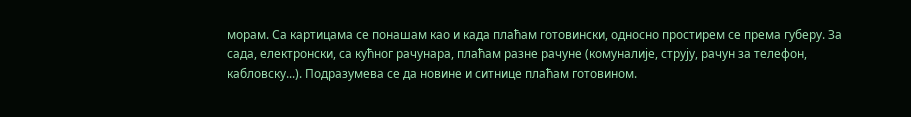морам. Са картицама се понашам као и када плаћам готовински, односно простирем се према губеру. За сада, електронски, са кућног рачунара, плаћам разне рачуне (комуналије, струју, рачун за телефон, кабловску...). Подразумева се да новине и ситнице плаћам готовином.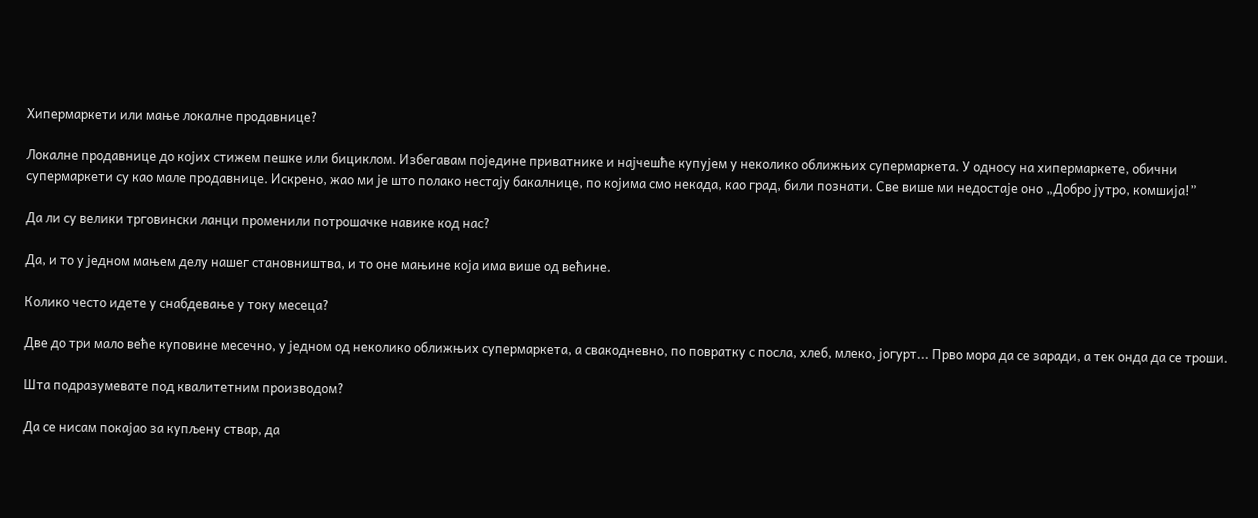Хипермаркети или мање локалне продавнице?

Локалне продавнице до којих стижем пешке или бициклом. Избегавам поједине приватнике и најчешће купујем у неколико оближњих супермаркета. У односу на хипермаркете, обични супермаркети су као мале продавнице. Искрено, жао ми је што полако нестају бакалнице, по којима смо некада, као град, били познати. Све више ми недостаје оно „Добро јутро, комшија!”

Да ли су велики трговински ланци променили потрошачке навике код нас?

Да, и то у једном мањем делу нашег становништва, и то оне мањине која има више од већине.

Колико често идете у снабдевање у току месеца?

Две до три мало веће куповине месечно, у једном од неколико оближњих супермаркета, а свакодневно, по повратку с посла, хлеб, млеко, јогурт... Прво мора да се заради, а тек онда да се троши.

Шта подразумевате под квалитетним производом?

Да се нисам покајао за купљену ствар, да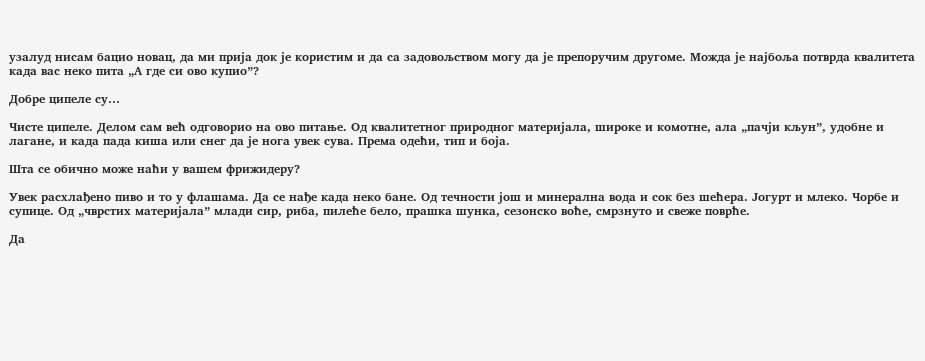узалуд нисам бацио новац, да ми прија док је користим и да са задовољством могу да је препоручим другоме. Можда је најбоља потврда квалитета када вас неко пита „А где си ово купио”?

Добре ципеле су…

Чисте ципеле. Делом сам већ одговорио на ово питање. Од квалитетног природног материјала, широке и комотне, ала „пачји кљун”, удобне и лагане, и када пада киша или снег да је нога увек сува. Према одећи, тип и боја.

Шта се обично може наћи у вашем фрижидеру?

Увек расхлађено пиво и то у флашама. Да се нађе када неко бане. Од течности још и минерална вода и сок без шећера. Јогурт и млеко. Чорбе и супице. Од „чврстих материјала” млади сир, риба, пилеће бело, прашка шунка, сезонско воће, смрзнуто и свеже поврће.

Да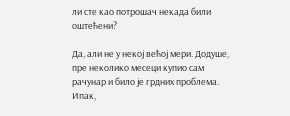ли сте као потрошач некада били оштећени?

Да, али не у некој већој мери. Додуше, пре неколико месеци купио сам рачунар и било је грдних проблема. Ипак,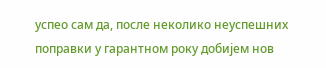успео сам да, после неколико неуспешних поправки у гарантном року добијем нов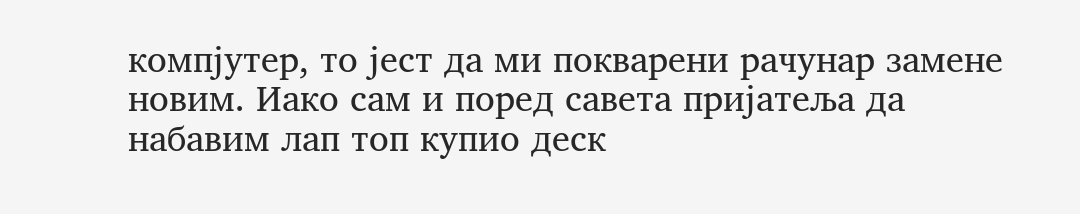компјутер, то јест да ми покварени рачунар замене новим. Иако сам и поред савета пријатеља да набавим лап топ купио деск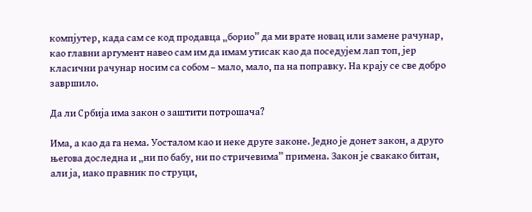компјутер, када сам се код продавца „борио” да ми врате новац или замене рачунар, као главни аргумент навео сам им да имам утисак као да поседујем лап топ, јер класични рачунар носим са собом – мало, мало, па на поправку. На крају се све добро завршило.

Да ли Србија има закон о заштити потрошача?

Има, а као да га нема. Уосталом као и неке друге законе. Једно је донет закон, а друго његова доследна и „ни по бабу, ни по стричевима” примена. Закон је свакако битан, али ја, иако правник по струци,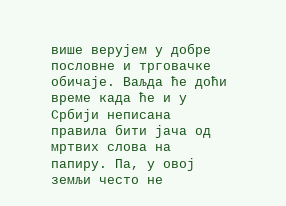више верујем у добре пословне и трговачке обичаје. Ваљда ће доћи време када ће и у Србији неписана правила бити јача од мртвих слова на папиру. Па, у овој земљи често не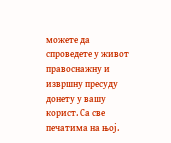можете да спроведете у живот правоснажну и извршну пресуду донету у вашу корист. Са све печатима на њој.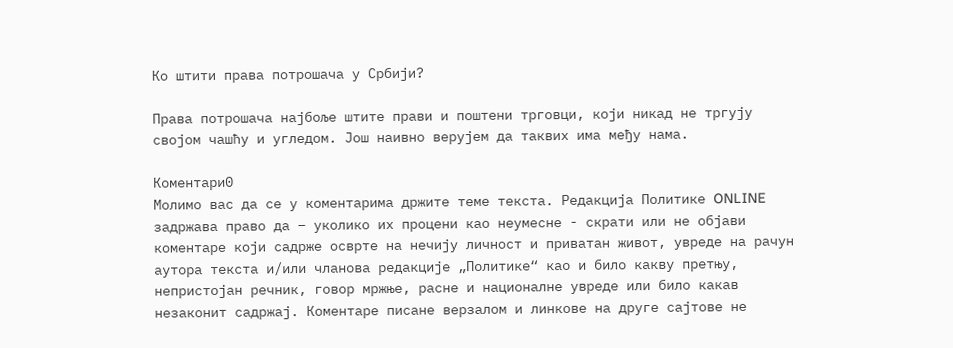Ко штити права потрошача у Србији?

Права потрошача најбоље штите прави и поштени трговци, који никад не тргују својом чашћу и угледом. Још наивно верујем да таквих има међу нама.

Коментари0
Молимо вас да се у коментарима држите теме текста. Редакција Политике ONLINE задржава право да – уколико их процени као неумесне - скрати или не објави коментаре који садрже осврте на нечију личност и приватан живот, увреде на рачун аутора текста и/или чланова редакције „Политике“ као и било какву претњу, непристојан речник, говор мржње, расне и националне увреде или било какав незаконит садржај. Коментаре писане верзалом и линкове на друге сајтове не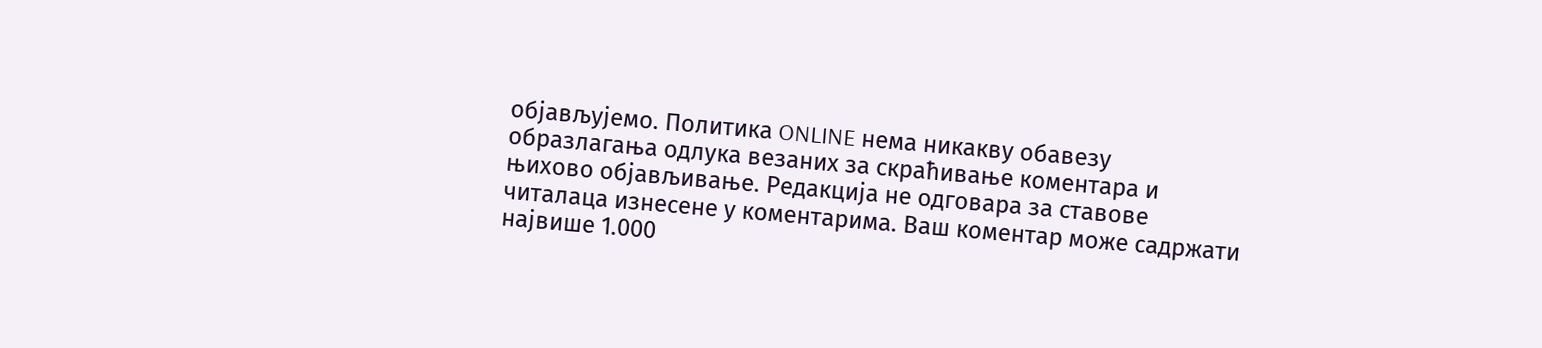објављујемо. Политика ONLINE нема никакву обавезу образлагања одлука везаних за скраћивање коментара и њихово објављивање. Редакција не одговара за ставове читалаца изнесене у коментарима. Ваш коментар може садржати највише 1.000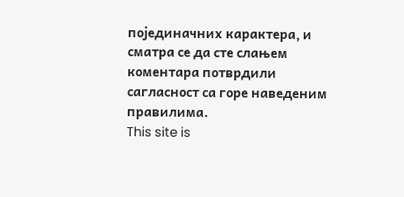појединачних карактера, и сматра се да сте слањем коментара потврдили сагласност са горе наведеним правилима.
This site is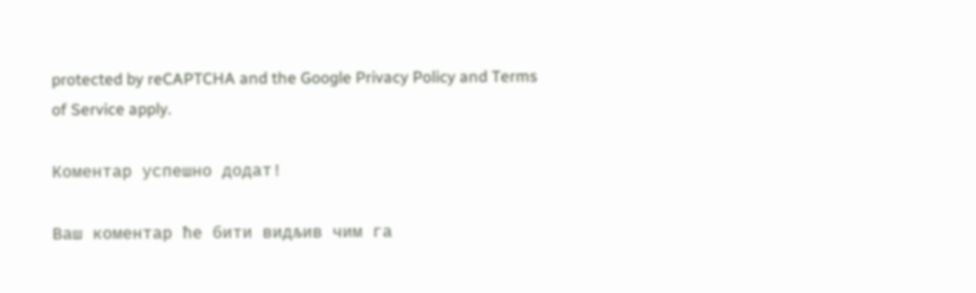protected by reCAPTCHA and the Google Privacy Policy and Terms of Service apply.

Комeнтар успeшно додат!

Ваш комeнтар ћe бити видљив чим га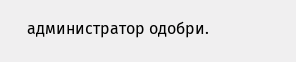администратор одобри.